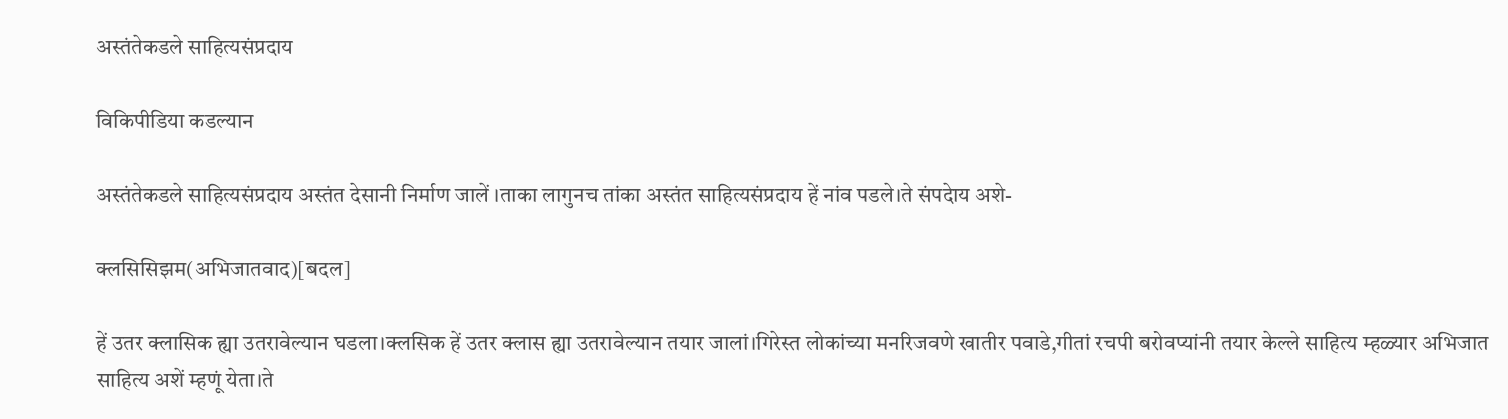अस्तंतेकडले साहित्यसंप्रदाय

विकिपीडिया कडल्यान

अस्तंतेकडले साहित्यसंप्रदाय अस्तंत देसानी निर्माण जालें ।ताका लागुनच तांका अस्तंत साहित्यसंप्रदाय हें नांव पडले।ते संपदेाय अशे-

क्लसिसिझम(अभिजातवाद)[बदल]

हें उतर क्लासिक ह्या उतरावेल्यान घडला।क्लसिक हें उतर क्लास ह्या उतरावेल्यान तयार जालां।गिरेस्त लोकांच्या मनरिजवणे खातीर पवाडे,गीतां रचपी बरोवप्यांनी तयार केल्ले साहित्य म्हळ्यार अभिजात साहित्य अशें म्हणूं येता।ते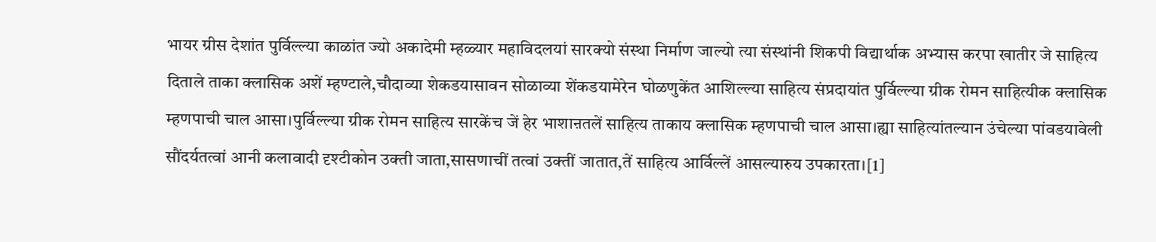भायर ग्रीस देशांत पुर्विल्ल्या काळांत ज्यो अकादेमी म्हळ्यार महाविदलयां सारक्यो संस्था निर्माण जाल्यो त्या संस्थांनी शिकपी विद्यार्थाक अभ्यास करपा खातीर जे साहित्य दिताले ताका क्लासिक अशें म्हण्टाले,चौदाव्या शेकडयासावन सोळाव्या शेंकडयामेरेन घोळणुकेंत आशिल्ल्या साहित्य संप्रदायांत पुर्विल्ल्या ग्रीक रोमन साहित्यीक क्लासिक म्हणपाची चाल आसा।पुर्विल्ल्या ग्रीक रोमन साहित्य सारकेंच जें हेर भाशाऩतलें साहित्य ताकाय क्लासिक म्हणपाची चाल आसा।ह्या साहित्यांतल्यान उंचेल्या पांवडयावेली सौंदर्यतत्वां आनी कलावादी दृश्टीकोन उक्ती जाता,सासणाचीं तत्वां उक्तीं जातात,तें साहित्य आर्विल्लें आसल्यारुय उपकारता।[1]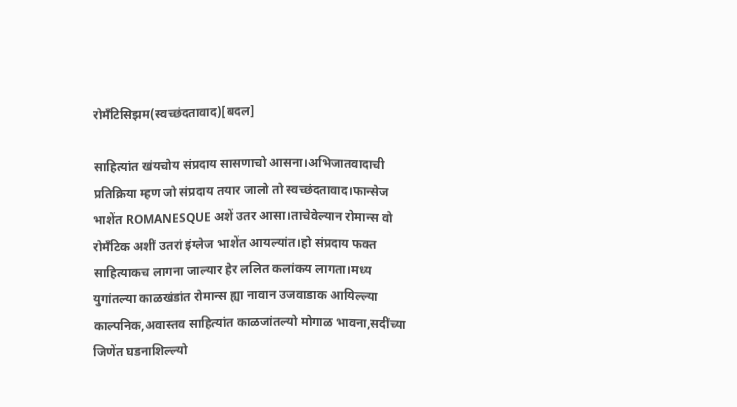रोमॅंटिसिझम(स्वच्छंदतावाद)[बदल]

साहित्यांत खंयचोय संप्रदाय सासणाचो आसना।अभिजातवादाची प्रतिक्रिया म्हण जो संप्रदाय तयार जालो तो स्वच्छंदतावाद।फान्सेज भाशेंत ROMANESQUE अशें उतर आसा।ताचेवेल्यान रोमान्स वो रोमॅंटिक अशीं उतरां इंग्लेज भाशेंत आयल्यांत।हो संप्रदाय फक्त साहित्याकच लागना जाल्यार हेर ललित कलांकय लागता।मध्य युगांतल्या काळखंडांत रोमान्स ह्या नावान उजवाडाक आयिल्ल्या काल्पनिक,अवास्तव साहित्यांत काळजांतल्यो मोगाळ भावना,सदींच्या जिणेंत घडनाशिल्ल्यो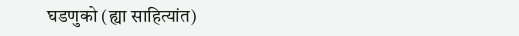घडणुको (ह्या साहित्यांत)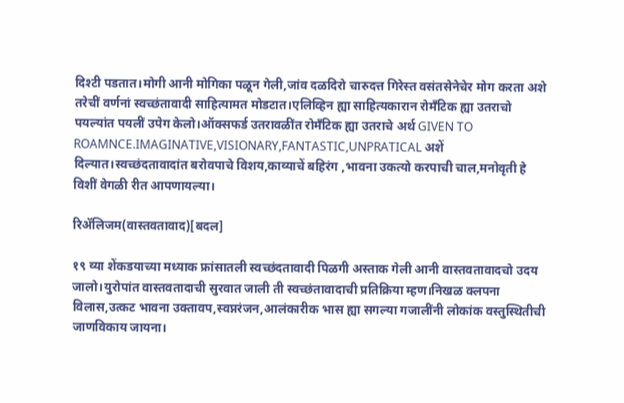दिश्टी पडतात।मोगी आनी मोगिका पळून गेली,जांव दळदिरो चारुदत्त गिरेस्त वसंतसेनेचेर मोग करता अशे तरेचीं वर्णनां स्वच्छंतावादी साहित्यामत मोडटात।एलिव्हिन ह्या साहित्यकारान रोमॅंटिक ह्या उतराचो पयल्यांत पयलीं उपेग केलो।ऑक्सफर्ड उतरावळींत रोमॅंटिक ह्या उतराचे अर्थ GIVEN TO ROAMNCE.IMAGINATIVE,VISIONARY,FANTASTIC,UNPRATICAL अशें दिल्यात।स्वच्छंदतावादांत बरोवपाचे विशय,काव्याचें बहिरंग ,भावना उकत्यो करपाची चाल,मनोवृती हे विशीं वेगळी रीत आपणायल्या।

रिॲलिजम(वास्तवतावाद)[बदल]

१९ व्या शेंकडयाच्या मध्याक फ्रांसातली स्वच्छंदतावादी पिळगी अस्ताक गेली आनी वास्तवतावादचो उदय जालो।युरोपांत वास्तवतादाची सुरवात जाली ती स्वच्छंतावादाची प्रतिक्रिया म्हण।निखळ क्लपना विलास,उत्कट भावना उक्तावप,स्वप्नरंजन,आलंकारीक भास ह्या सगल्या गजालींनी लोकांक वस्तुस्थितीची जाणविकाय जायना।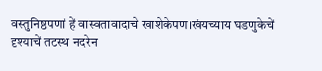वस्तुनिष्ठपणां हें वास्वतावादाचे खाशेकेपण।खंयच्याय घडणुकेचें दृश्याचें तटस्थ नदरेन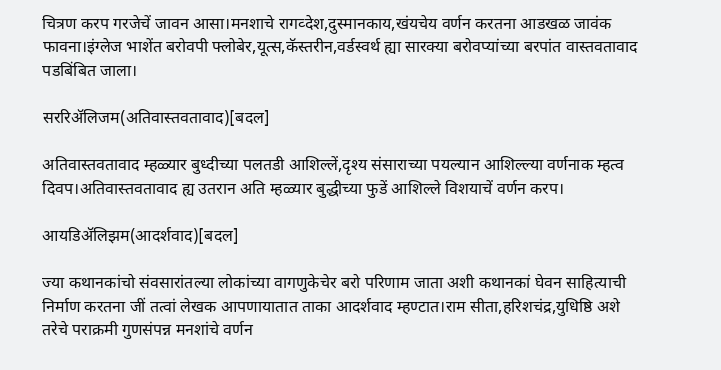चित्रण करप गरजेचें जावन आसा।मनशाचे रागव्देश,दुस्मानकाय,खंयचेय वर्णन करतना आडखळ जावंक फावना।इंग्लेज भाशेंत बरोवपी फ्लोबेर,यूत्स,कॅस्तरीन,वर्डस्वर्थ ह्या सारक्या बरोवप्यांच्या बरपांत वास्तवतावाद पडबिंबित जाला।

सररिॲलिजम(अतिवास्तवतावाद)[बदल]

अतिवास्तवतावाद म्हळ्यार बुध्दीच्या पलतडी आशिल्लें,दृश्य संसाराच्या पयल्यान आशिल्ल्या वर्णनाक म्हत्व दिवप।अतिवास्तवतावाद ह्य उतरान अति म्हळ्यार बुद्धीच्या फुडें आशिल्ले विशयाचें वर्णन करप।

आयडिॲलिझम(आदर्शवाद)[बदल]

ज्या कथानकांचो संवसारांतल्या लोकांच्या वागणुकेचेर बरो परिणाम जाता अशी कथानकां घेवन साहित्याची निर्माण करतना जीं तत्वां लेखक आपणायातात ताका आदर्शवाद म्हण्टात।राम सीता,हरिशचंद्र,युधिष्ठि अशे तरेचे पराक्रमी गुणसंपन्न मनशांचे वर्णन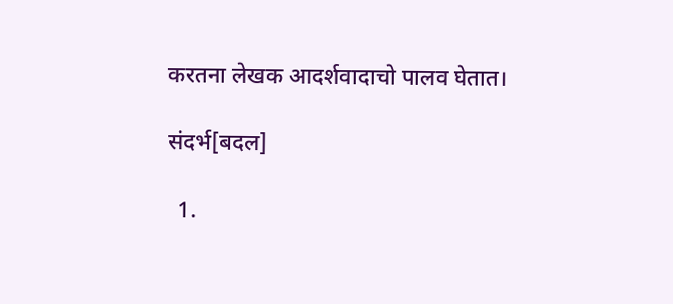करतना लेखक आदर्शवादाचो पालव घेतात।

संदर्भ[बदल]

  1.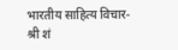भारतीय साहित्य विचार-श्री शं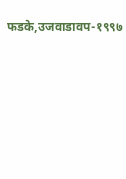फडके,उजवाडावप-१९९७